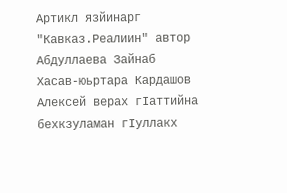Артикл язйинарг "Кавказ.Реалиин" автор Абдуллаева Зайнаб
Хасав-юьртара Кардашов Алексей верах гIаттийна бехкзуламан гIуллакх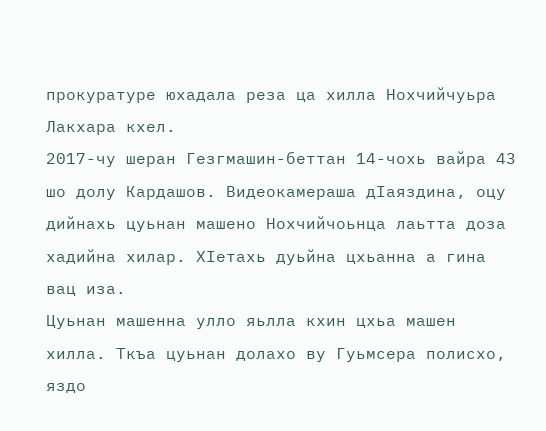прокуратуре юхадала реза ца хилла Нохчийчуьра Лакхара кхел.
2017-чу шеран Гезгмашин-беттан 14-чохь вайра 43 шо долу Кардашов. Видеокамераша дIаяздина, оцу дийнахь цуьнан машено Нохчийчоьнца лаьтта доза хадийна хилар. ХIетахь дуьйна цхьанна а гина вац иза.
Цуьнан машенна улло яьлла кхин цхьа машен хилла. Ткъа цуьнан долахо ву Гуьмсера полисхо, яздо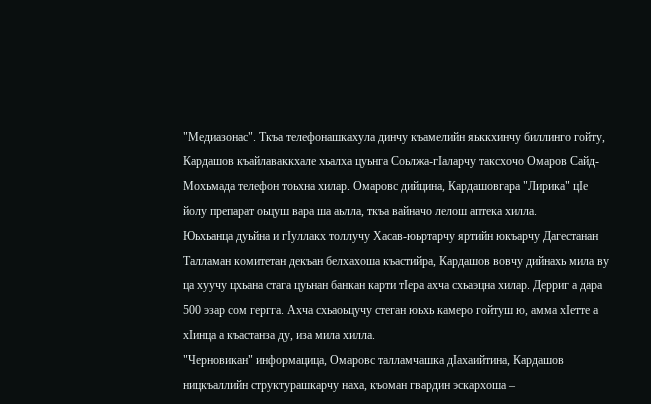"Медиазонас". Ткъа телефонашкахула динчу къамелийн яьккхинчу биллинго гойту, Кардашов къайлаваккхале хьалха цуьнга Соьлжа-гIаларчу таксхочо Омаров Сайд-Мохьмада телефон тоьхна хилар. Омаровс дийцина, Кардашовгара "Лирика" цIе йолу препарат оьцуш вара ша аьлла, ткъа вайначо лелош аптека хилла.
Юьхьанца дуьйна и гIуллакх толлучу Хасав-юьртарчу яртийн юкъарчу Дагестанан Талламан комитетан декъан белхахоша къастийра, Кардашов вовчу дийнахь мила ву ца хуучу цхьана стага цуьнан банкан карти тIера ахча схьаэцна хилар. Дерриг а дара 500 эзар сом гергга. Ахча схьаоьцучу стеган юьхь камеро гойтуш ю, амма хIетте а хIинца а къастанза ду, иза мила хилла.
"Черновикан" информацица, Омаровс талламчашка дIахаийтина, Кардашов ницкъаллийн структурашкарчу наха, къоман гвардин эскархоша –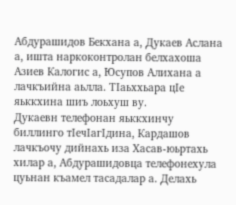Абдурашидов Бекхана а, Дукаев Аслана а, ишта наркоконтролан белхахоша Азиев Калогис а, Юсупов Алихана а лачкъийна аьлла. ТIаьххьара цIе яьккхина шиъ лоьхуш ву.
Дукаевн телефонан яьккхинчу биллинго тIечIагIдина, Кардашов лачкъочу дийнахь иза Хасав-юьртахь хилар а, Абдурашидовца телефонехула цуьнан къамел тасадалар а. Делахь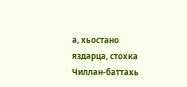а, хьостано яздарца, стохка Чиллан-баттахь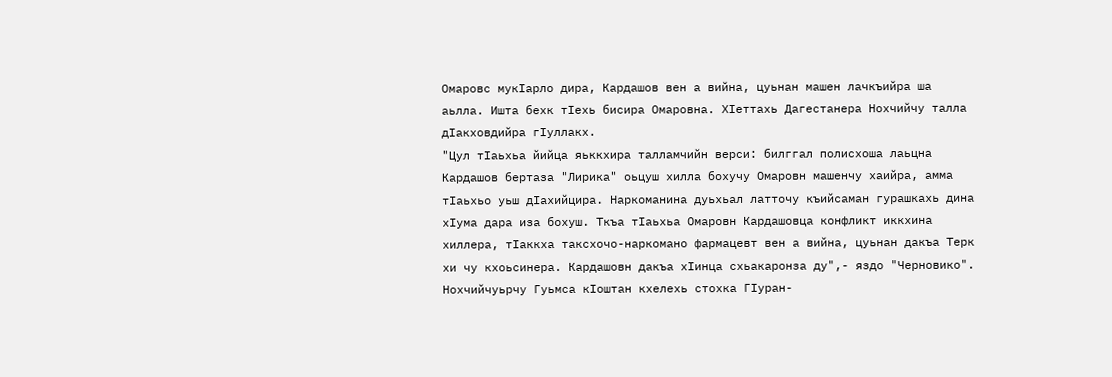Омаровс мукIарло дира, Кардашов вен а вийна, цуьнан машен лачкъийра ша аьлла. Ишта бехк тIехь бисира Омаровна. ХIеттахь Дагестанера Нохчийчу талла дIакховдийра гIуллакх.
"Цул тIаьхьа йийца яьккхира талламчийн верси: билггал полисхоша лаьцна Кардашов бертаза "Лирика" оьцуш хилла бохучу Омаровн машенчу хаийра, амма тIаьхьо уьш дIахийцира. Наркоманина дуьхьал латточу къийсаман гурашкахь дина хIума дара иза бохуш. Ткъа тIаьхьа Омаровн Кардашовца конфликт иккхина хиллера, тIаккха таксхочо-наркомано фармацевт вен а вийна, цуьнан дакъа Терк хи чу кхоьсинера. Кардашовн дакъа хIинца схьакаронза ду",- яздо "Черновико".
Нохчийчуьрчу Гуьмса кIоштан кхелехь стохка ГIуран-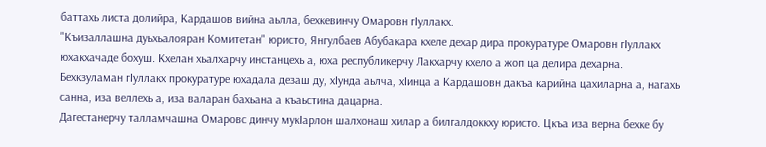баттахь листа долийра, Кардашов вийна аьлла, бехкевинчу Омаровн гIуллакх.
"Къизаллашна дуьхьалояран Комитетан" юристо, Янгулбаев Абубакара кхеле дехар дира прокуратуре Омаровн гIуллакх юхакхачаде бохуш. Кхелан хьалхарчу инстанцехь а, юха республикерчу Лакхарчу кхело а жоп ца делира дехарна.
Бехкзуламан гIуллакх прокуратуре юхадала дезаш ду, хIунда аьлча, хIинца а Кардашовн дакъа карийна цахиларна а, нагахь санна, иза веллехь а, иза валаран бахьана а къаьстина дацарна.
Дагестанерчу талламчашна Омаровс динчу мукIарлон шалхонаш хилар а билгалдоккху юристо. Цкъа иза верна бехке бу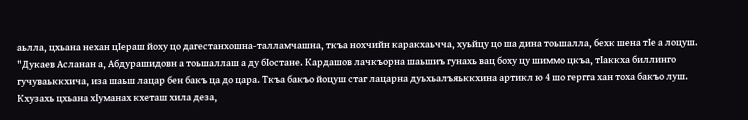аьлла, цхьана нехан цIераш йоху цо дагестанхошна-талламчашна, ткъа нохчийн каракхаьчча, хуьйцу цо ша дина тоьшалла, бехк шена тIе а лоцуш.
"Дукаев Асланан а, Абдурашидовн а тоьшаллаш а ду бIостане. Кардашов лачкъорна шаьшиъ гунахь вац боху цу шиммо цкъа, тIаккха биллинго гучуваьккхича, иза шаьш лацар бен бакъ ца до цара. Ткъа бакъо йоцуш стаг лацарна дуьхьалъяьккхина артикл ю 4 шо гергга хан тоха бакъо луш. Кхузахь цхьана хIуманах кхеташ хила деза,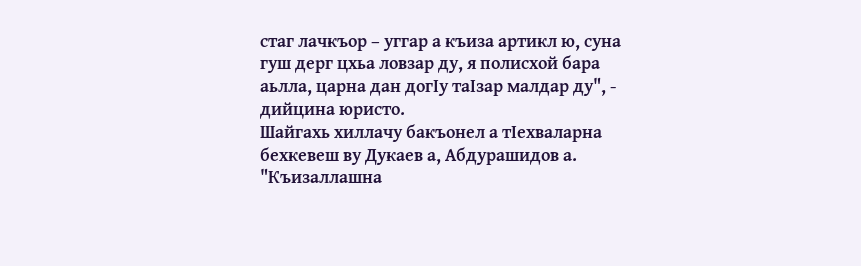стаг лачкъор – уггар а къиза артикл ю, суна гуш дерг цхьа ловзар ду, я полисхой бара аьлла, царна дан догIу таIзар малдар ду", - дийцина юристо.
Шайгахь хиллачу бакъонел а тIехваларна бехкевеш ву Дукаев а, Абдурашидов а. "Къизаллашна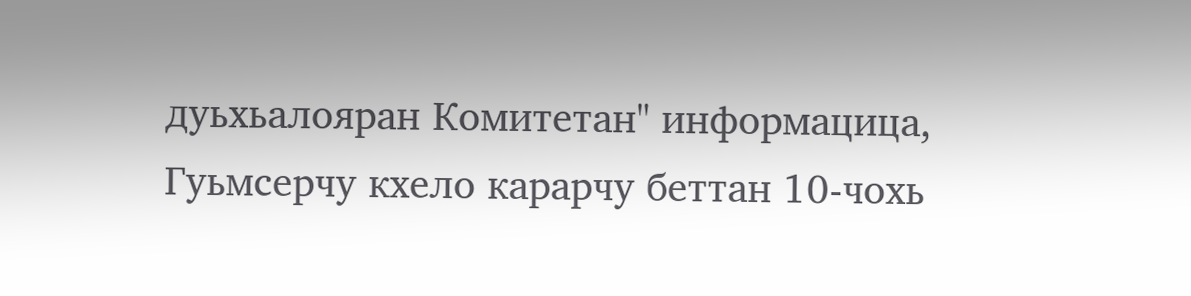дуьхьалояран Комитетан" информацица, Гуьмсерчу кхело карарчу беттан 10-чохь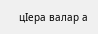цIера валар а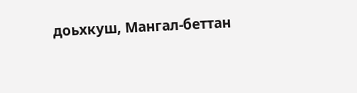доьхкуш, Мангал-беттан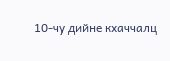10-чу дийне кхаччалц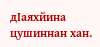дIаяхйина цушиннан хан.